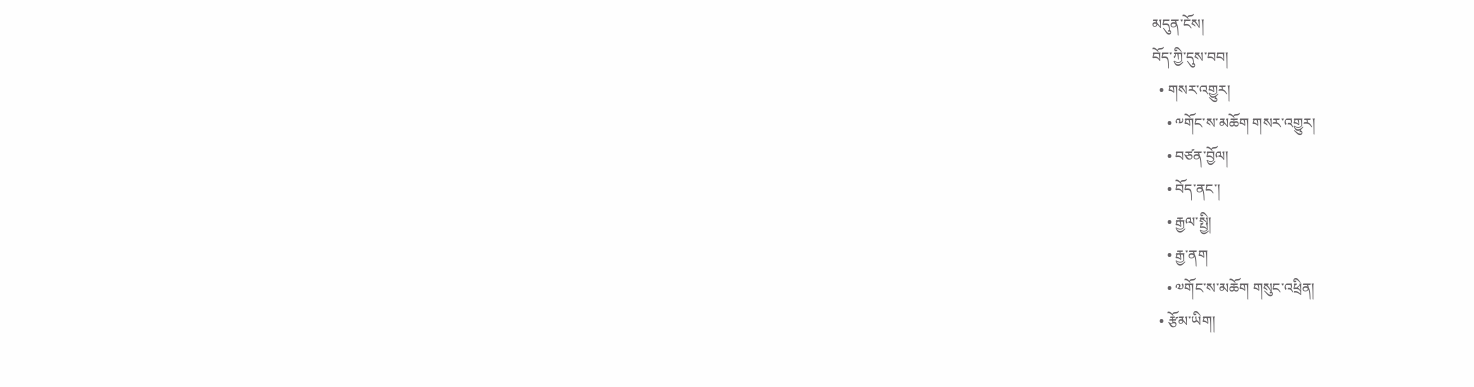མདུན་ངོས།
བོད་ཀྱི་དུས་བབ།
  • གསར་འགྱུར།
    • ༸གོང་ས་མཆོག གསར་འགྱུར།
    • བཙན་བྱོལ།
    • བོད་ནང་།
    • རྒྱལ་སྤྱི།
    • རྒྱ་ནག
    • ༧གོང་ས་མཆོག གསུང་འཕྲིན།
  • རྩོམ་ཡིག།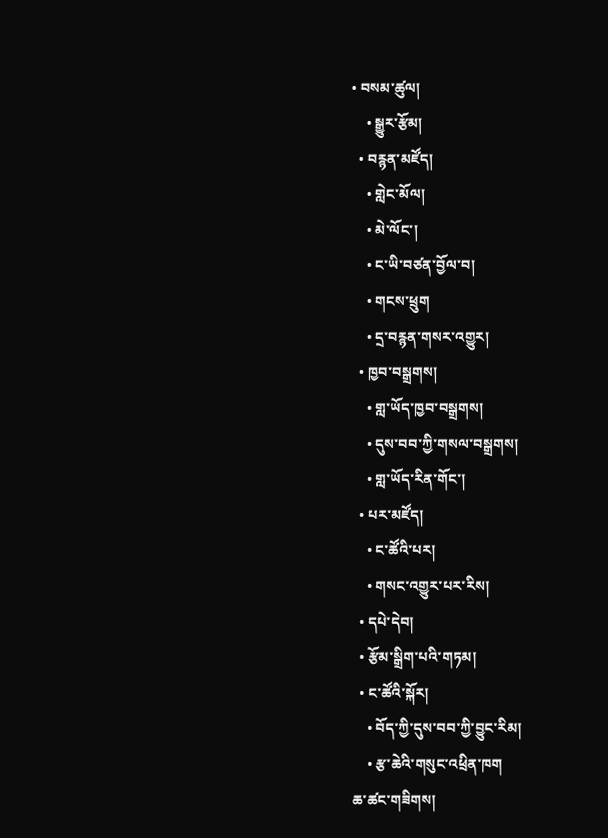• བསམ་ཚུལ།
    • སྒྱུར་རྩོམ།
  • བརྙན་མཛོད།
    • གླེང་མོལ།
    • མེ་ལོང་།
    • ང་ཡི་བཙན་བྱོལ་བ།
    • གངས་ཕྲུག
    • དྲ་བརྙན་གསར་འགྱུར།
  • ཁྱབ་བསྒྲགས།
    • གླ་ཡོད་ཁྱབ་བསྒྲགས།
    • དུས་བབ་ཀྱི་གསལ་བསྒྲགས།
    • གླ་ཡོད་རིན་གོང་།
  • པར་མཛོད།
    • ང་ཚོའི་པར།
    • གསང་འགྱུར་པར་རིས།
  • དཔེ་དེབ།
  • རྩོམ་སྒྲིག་པའི་གཏམ།
  • ང་ཚོའི་སྐོར།
    • བོད་ཀྱི་དུས་བབ་ཀྱི་བྱུང་རིམ།
    • རྩ་ཆེའི་གསུང་འཕྲིན་ཁག
ཆ་ཚང་གཟིགས།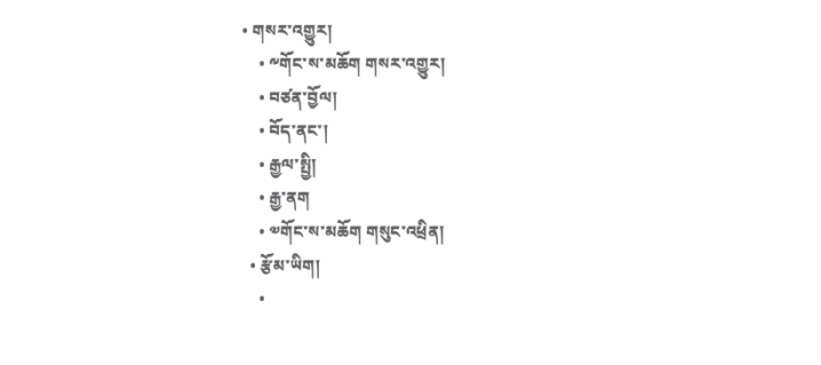• གསར་འགྱུར།
    • ༸གོང་ས་མཆོག གསར་འགྱུར།
    • བཙན་བྱོལ།
    • བོད་ནང་།
    • རྒྱལ་སྤྱི།
    • རྒྱ་ནག
    • ༧གོང་ས་མཆོག གསུང་འཕྲིན།
  • རྩོམ་ཡིག།
    •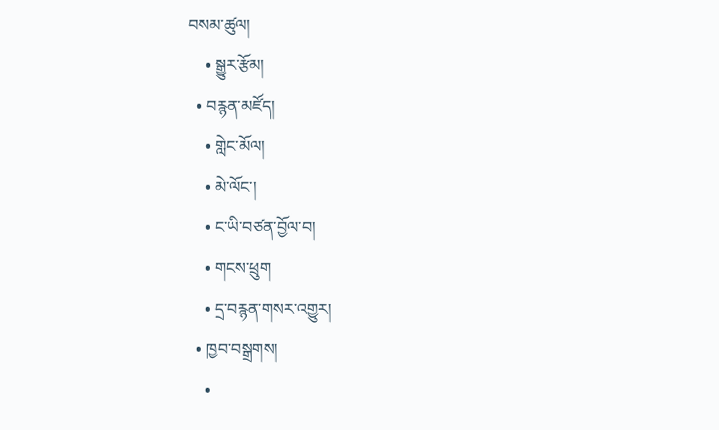བསམ་ཚུལ།
    • སྒྱུར་རྩོམ།
  • བརྙན་མཛོད།
    • གླེང་མོལ།
    • མེ་ལོང་།
    • ང་ཡི་བཙན་བྱོལ་བ།
    • གངས་ཕྲུག
    • དྲ་བརྙན་གསར་འགྱུར།
  • ཁྱབ་བསྒྲགས།
    •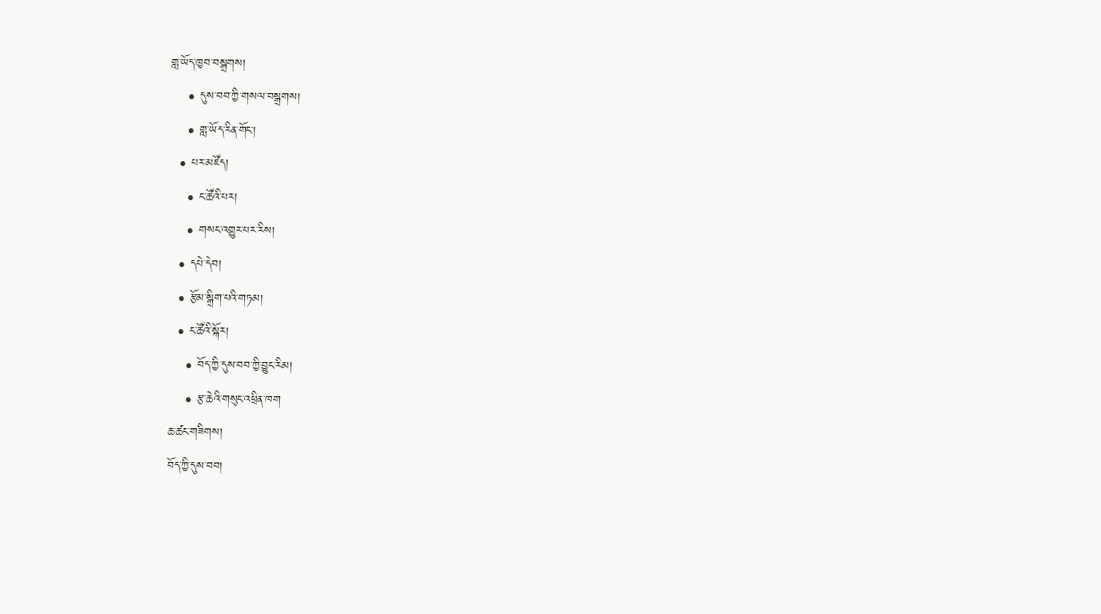གླ་ཡོད་ཁྱབ་བསྒྲགས།
    • དུས་བབ་ཀྱི་གསལ་བསྒྲགས།
    • གླ་ཡོད་རིན་གོང་།
  • པར་མཛོད།
    • ང་ཚོའི་པར།
    • གསང་འགྱུར་པར་རིས།
  • དཔེ་དེབ།
  • རྩོམ་སྒྲིག་པའི་གཏམ།
  • ང་ཚོའི་སྐོར།
    • བོད་ཀྱི་དུས་བབ་ཀྱི་བྱུང་རིམ།
    • རྩ་ཆེའི་གསུང་འཕྲིན་ཁག
ཆ་ཚང་གཟིགས།
བོད་ཀྱི་དུས་བབ།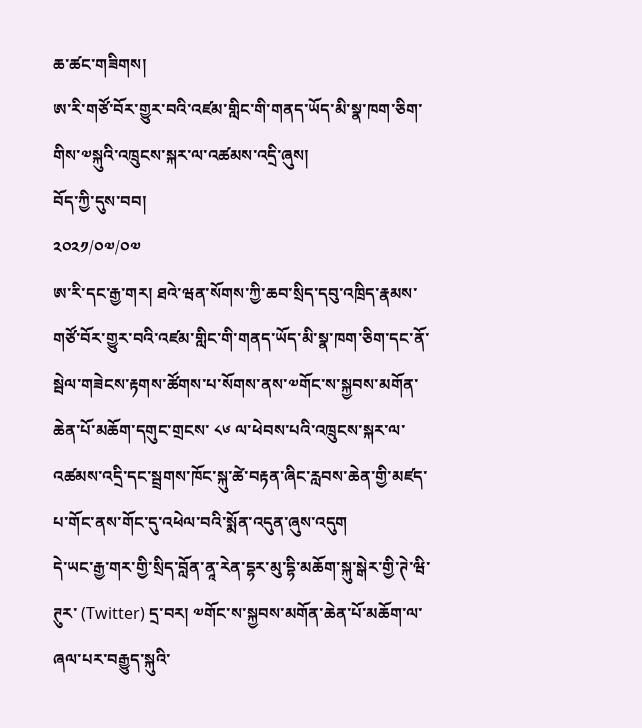ཆ་ཚང་གཟིགས།
ཨ་རི་གཙོ་བོར་གྱུར་བའི་འཛམ་གླིང་གི་གནད་ཡོད་མི་སྣ་ཁག་ཅིག་གིས་༧སྐུའི་འཁྲུངས་སྐར་ལ་འཚམས་འདྲི་ཞུས།
བོད་ཀྱི་དུས་བབ།
༢༠༢༡/༠༧/༠༧
ཨ་རི་དང་རྒྱ་གར། ཐའེ་ཝན་སོགས་ཀྱི་ཆབ་སྲིད་དབུ་འཁྲིད་རྣམས་གཙོ་བོར་གྱུར་བའི་འཛམ་གླིང་གི་གནད་ཡོད་མི་སྣ་ཁག་ཅིག་དང་ནོ་སྦེལ་གཟེངས་རྟགས་ཚོགས་པ་སོགས་ནས་༧གོང་ས་སྐྱབས་མགོན་ཆེན་པོ་མཆོག་དགུང་གྲངས་ ༨༦ ལ་ཕེབས་པའི་འཁྲུངས་སྐར་ལ་འཚམས་འདྲི་དང་སྦྲགས་ཁོང་སྐུ་ཚེ་བརྟན་ཞིང་རླབས་ཆེན་གྱི་མཛད་པ་གོང་ནས་གོང་དུ་འཕེལ་བའི་སྨོན་འདུན་ཞུས་འདུག
དེ་ཡང་རྒྱ་གར་གྱི་སྲིད་བློན་ནཱ་རེན་དྷར་མུ་དྷི་མཆོག་སྐུ་སྒེར་གྱི་ཊེ་ཝི་ཊུར་ (Twitter) དྲ་བར། ༧གོང་ས་སྐྱབས་མགོན་ཆེན་པོ་མཆོག་ལ་ཞལ་པར་བརྒྱུད་སྐུའི་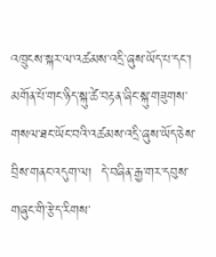འཁྲུངས་སྐར་ལ་འཚམས་འདྲི་ཞུས་ཡོད་པ་དང་། མགོན་པོ་གང་ཉིད་སྐུ་ཚེ་བརྟན་ཞིང་སྐུ་གཟུགས་གསལ་ཐང་ཡོང་བའི་འཚམས་འདྲི་ཞུས་ཡོད་ཅེས་བྲིས་གནང་འདུག་ལ།  དེ་བཞིན་རྒྱ་གར་དབུས་གཞུང་གི་རྩེད་རིགས་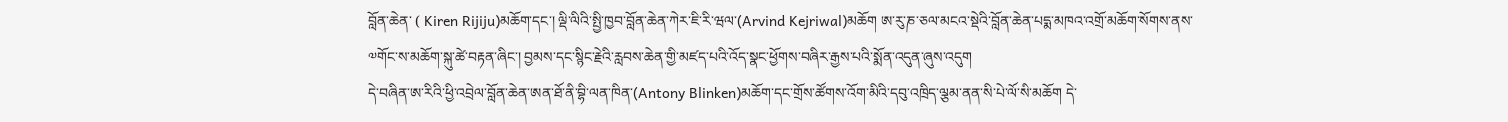བློན་ཆེན་ ( Kiren Rijiju)མཆོག་དང་། ལྡི་ལིའི་སྤྱི་ཁྱབ་བློན་ཆེན་ཀེར་ཇི་རི་ཝལ་(Arvind Kejriwal)མཆོག ཨ་རུ་ཎ་ཅལ་མངའ་སྡེའི་བློན་ཆེན་པདྨ་མཁའ་འགྲོ་མཆོག་སོགས་ནས་༧གོང་ས་མཆོག་སྐུ་ཚེ་བརྟན་ཞིང་། བྱམས་དང་སྙིང་རྗེའི་རླབས་ཆེན་གྱི་མཛད་པའི་འོད་སྣང་ཕྱོགས་བཞིར་རྒྱས་པའི་སྨོན་འདུན་ཞུས་འདུག
དེ་བཞིན་ཨ་རིའི་ཕྱི་འབྲེལ་བློན་ཆེན་ཨན་ཐོ་ནི་བྷི་ལན་ཁིན་(Antony Blinken)མཆོག་དང་གྲོས་ཚོགས་འོག་མིའི་དབུ་འཁྲིད་ལྕམ་ནན་སི་པེ་ལོ་སི་མཆོག དེ་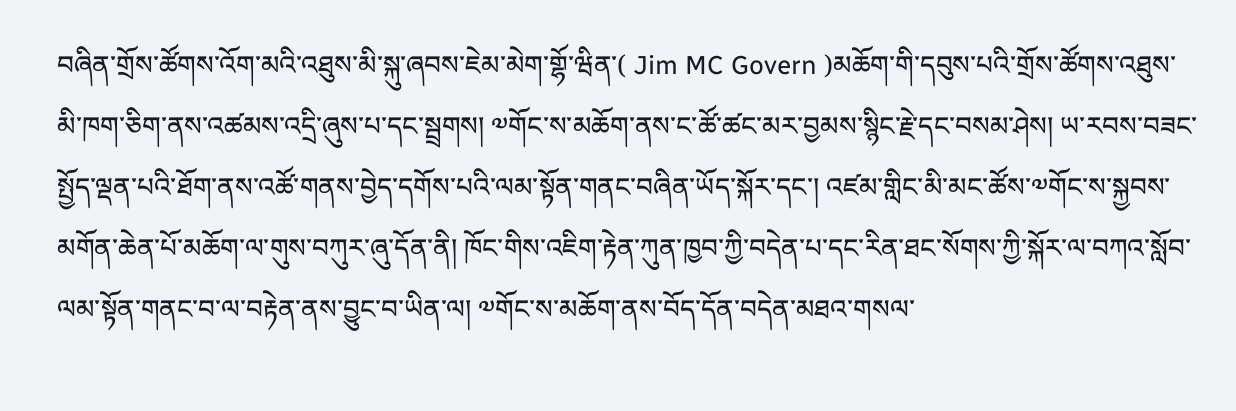བཞིན་གྲོས་ཚོགས་འོག་མའི་འཐུས་མི་སྐུ་ཞབས་ཇེམ་མེག་གྷོ་ཝིན་( Jim MC Govern )མཆོག་གི་དབུས་པའི་གྲོས་ཚོགས་འཐུས་མི་ཁག་ཅིག་ནས་འཚམས་འདྲི་ཞུས་པ་དང་སྦྲགས། ༧གོང་ས་མཆོག་ནས་ང་ཚོ་ཚང་མར་བྱམས་སྙིང་རྗེ་དང་བསམ་ཤེས། ཡ་རབས་བཟང་སྤྱོད་ལྡན་པའི་ཐོག་ནས་འཚོ་གནས་བྱེད་དགོས་པའི་ལམ་སྟོན་གནང་བཞིན་ཡོད་སྐོར་དང་། འཛམ་གླིང་མི་མང་ཚོས་༧གོང་ས་སྐྱབས་མགོན་ཆེན་པོ་མཆོག་ལ་གུས་བཀུར་ཞུ་དོན་ནི། ཁོང་གིས་འཇིག་རྟེན་ཀུན་ཁྱབ་ཀྱི་བདེན་པ་དང་རིན་ཐང་སོགས་ཀྱི་སྐོར་ལ་བཀའ་སློབ་ལམ་སྟོན་གནང་བ་ལ་བརྟེན་ནས་བྱུང་བ་ཡིན་ལ། ༧གོང་ས་མཆོག་ནས་བོད་དོན་བདེན་མཐའ་གསལ་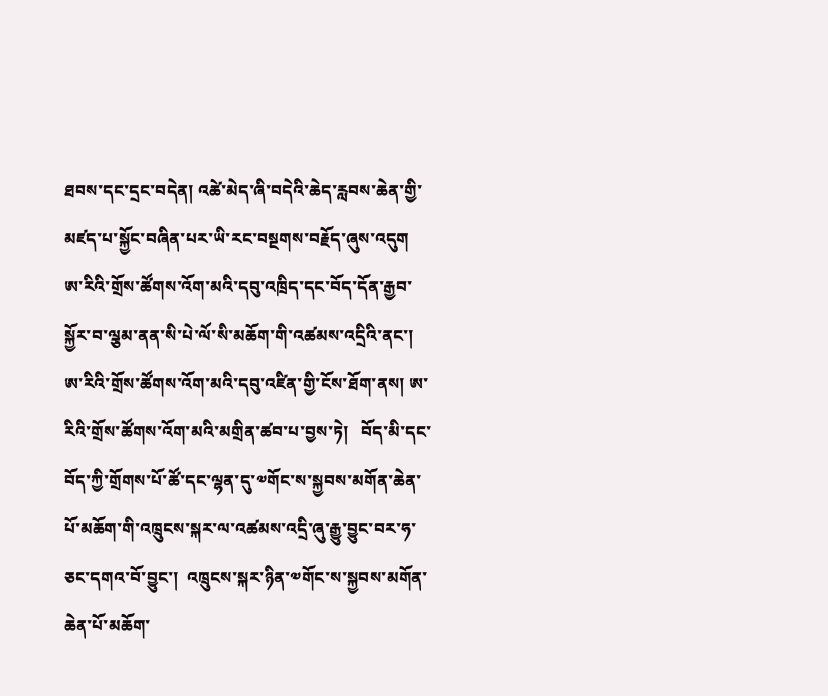ཐབས་དང་དྲང་བདེན། འཚེ་མེད་ཞི་བདེའི་ཆེད་རླབས་ཆེན་གྱི་མཛད་པ་སྐྱོང་བཞིན་པར་ཡི་རང་བསྔགས་བརྗོད་ཞུས་འདུག
ཨ་རིའི་གྲོས་ཚོགས་འོག་མའི་དབུ་འཁྲིད་དང་བོད་དོན་རྒྱབ་སྐྱོར་བ་ལྕམ་ནན་སི་པེ་ལོ་སི་མཆོག་གི་འཚམས་འདྲིའི་ནང་། ཨ་རིའི་གྲོས་ཚོགས་འོག་མའི་དབུ་འཛིན་གྱི་ངོས་ཐོག་ནས། ཨ་རིའི་གྲོས་ཚོགས་འོག་མའི་མགྲིན་ཚབ་པ་བྱས་ཏེ།   བོད་མི་དང་བོད་ཀྱི་གྲོགས་པོ་ཚོ་དང་ལྷན་དུ་༧གོང་ས་སྐྱབས་མགོན་ཆེན་པོ་མཆོག་གི་འཁྲུངས་སྐར་ལ་འཚམས་འདྲི་ཞུ་རྒྱུ་བྱུང་བར་ཧ་ཅང་དགའ་བོ་བྱུང་།  འཁྲུངས་སྐར་ཉིན་༧གོང་ས་སྐྱབས་མགོན་ཆེན་པོ་མཆོག་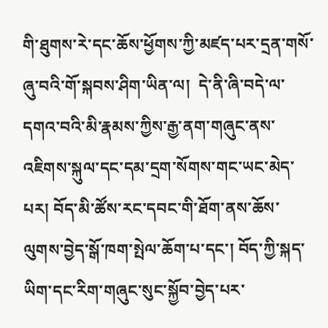གི་ཐུགས་རེ་དང་ཆོས་ཕྱོགས་ཀྱི་མཛད་པར་དྲན་གསོ་ཞུ་བའི་གོ་སྐབས་ཤིག་ཡིན་ལ།  དེ་ནི་ཞི་བདེ་ལ་དགའ་བའི་མི་རྣམས་ཀྱིས་རྒྱ་ནག་གཞུང་ནས་འཇིགས་སྐུལ་དང་དམ་དྲག་སོགས་གང་ཡང་མེད་པར། བོད་མི་ཚོས་རང་དབང་གི་ཐོག་ནས་ཆོས་ལུགས་བྱེད་སྒོ་ཁག་སྤེལ་ཆོག་པ་དང་། བོད་ཀྱི་སྐད་ཡིག་དང་རིག་གཞུང་སུང་སྐྱོབ་བྱེད་པར་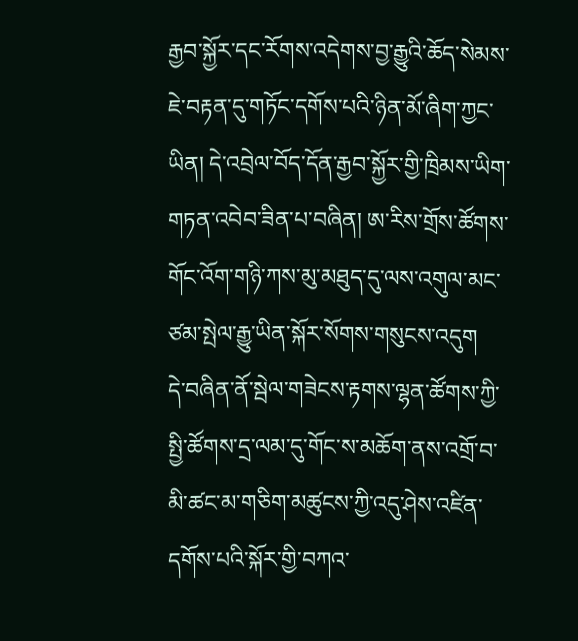རྒྱབ་སྐྱོར་དང་རོགས་འདེགས་བྱ་རྒྱུའི་ཆོད་སེམས་ཇེ་བརྟན་དུ་གཏོང་དགོས་པའི་ཉིན་མོ་ཞིག་ཀྱང་ཡིན། དེ་འབྲེལ་བོད་དོན་རྒྱབ་སྐྱོར་གྱི་ཁྲིམས་ཡིག་གཏན་འབེབ་ཟིན་པ་བཞིན། ཨ་རིས་གྲོས་ཚོགས་གོང་འོག་གཉི་ཀས་མུ་མཐུད་དུ་ལས་འགུལ་མང་ཙམ་སྤེལ་རྒྱུ་ཡིན་སྐོར་སོགས་གསུངས་འདུག
དེ་བཞིན་ནོ་སྦེལ་གཟེངས་རྟགས་ལྷན་ཚོགས་ཀྱི་སྤྱི་ཚོགས་དྲ་ལམ་དུ་གོང་ས་མཆོག་ནས་འགྲོ་བ་མི་ཚང་མ་གཅིག་མཚུངས་ཀྱི་འདུ་ཤེས་འཛིན་དགོས་པའི་སྐོར་གྱི་བཀའ་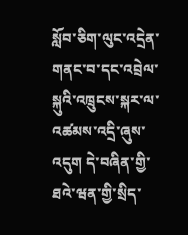སློབ་ཅིག་ལུང་འདྲེན་གནང་བ་དང་འབྲེལ་སྐུའི་འཁྲུངས་སྐར་ལ་འཚམས་འདྲི་ཞུས་འདུག དེ་བཞིན་གྱི་ཐའེ་ཝན་གྱི་སྲིད་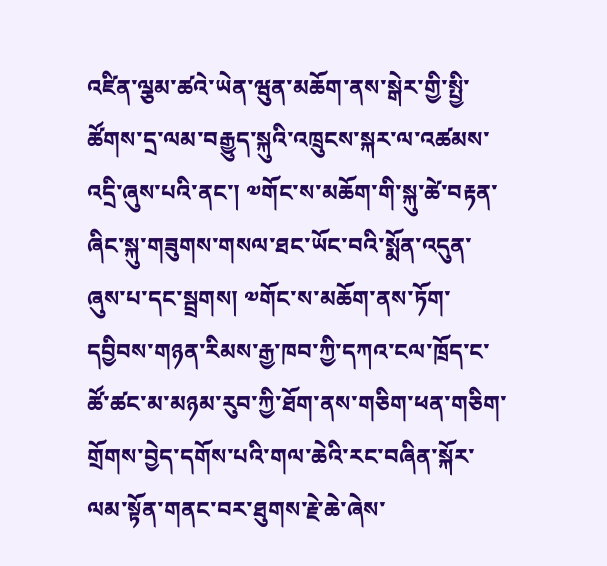འཛིན་ལྕམ་ཚའེ་ཡེན་ཝུན་མཆོག་ནས་སྒེར་གྱི་སྤྱི་ཚོགས་དྲ་ལམ་བརྒྱུད་སྐུའི་འཁྲུངས་སྐར་ལ་འཚམས་འདྲི་ཞུས་པའི་ནང་། ༧གོང་ས་མཆོག་གི་སྐུ་ཚེ་བརྟན་ཞིང་སྐུ་གཟུགས་གསལ་ཐང་ཡོང་བའི་སྨོན་འདུན་ཞུས་པ་དང་སྦྲགས། ༧གོང་ས་མཆོག་ནས་ཏོག་དབྱིབས་གཉན་རིམས་རྒྱ་ཁབ་ཀྱི་དཀའ་ངལ་ཁྲོད་ང་ཚོ་ཚང་མ་མཉམ་རུབ་ཀྱི་ཐོག་ནས་གཅིག་ཕན་གཅིག་གྲོགས་བྱེད་དགོས་པའི་གལ་ཆེའི་རང་བཞིན་སྐོར་ལམ་སྟོན་གནང་བར་ཐུགས་རྗེ་ཆེ་ཞེས་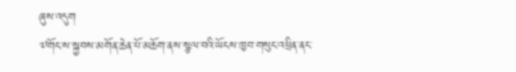ཞུས་འདུག
༧གོང་ས་སྐྱབས་མགོན་ཆེན་པོ་མཆོག་ནས་སྩལ་བའི་ཡོངས་ཁྱབ་གསུང་འཕྲིན་ནང་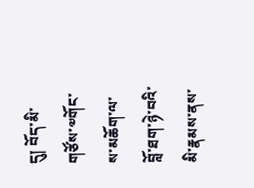དུ། བོད་མི་གཙོས་༧གོང་ས་མཆོག་ལ་བློ་ཐག་ཉེ་བའི་མི་རྣམས་ནས་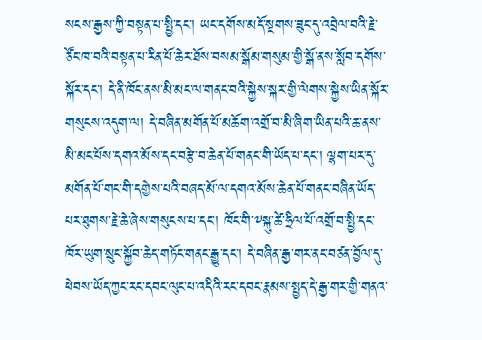སངས་རྒྱས་ཀྱི་བསྟན་པ་སྤྱི་དང་། ཡང་དགོས་མདོ་སྔགས་ཟུང་དུ་འབྲེལ་བའི་རྗེ་ཙོང་ཁ་བའི་བསྟན་པ་རིན་པོ་ཆེར་ཐོས་བསམ་སྒོམ་གསུམ་གྱི་སྒོ་ནས་སློབ་དགོས་སྐོར་དང་། དེ་ནི་ཁོང་ནས་མི་མང་ལ་གནང་བའི་སྐྱེས་སྐར་གྱི་ལེགས་སྐྱེས་ཡིན་སྐོར་གསུངས་འདུག་ལ། དེ་བཞིན་མགོན་པོ་མཆོག་འགྲོ་བ་མི་ཞིག་ཡིན་པའི་ཆ་ནས་མི་མང་པོས་དགའ་མོས་དང་བརྩེ་བ་ཆེན་པོ་གནང་གི་ཡོད་པ་དང་། ལྷག་པར་དུ་མགོན་པོ་གང་གི་དགྱེས་པའི་བཞད་མོ་ལ་དགའ་མོས་ཆེན་པོ་གནང་བཞིན་ཡོད་པར་ཐུགས་རྗེ་ཆེ་ཞེས་གསུངས་པ་དང་། ཁོང་གི་༸སྐུ་ཚེ་ཧྲིལ་པོ་འགྲོ་བ་སྤྱི་དང་ཁོར་ཡུག་སྲུང་སྐྱོབ་ཆེད་གཏོང་གནང་རྒྱུ་དང་། དེ་བཞིན་རྒྱ་གར་ནང་བཙན་བྱོལ་དུ་ཕེབས་ཡོད་ཀྱང་རང་དབང་ལུང་པ་འདིའི་རང་དབང་རྣམས་སྤྱད་དེ་རྒྱ་གར་གྱི་གནའ་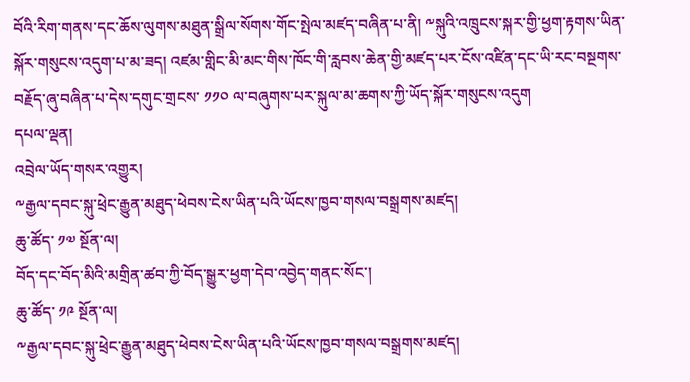བོའི་རིག་གནས་དང་ཆོས་ལུགས་མཐུན་སྒྲིལ་སོགས་གོང་སྤེལ་མཛད་བཞིན་པ་ནི། ༸སྐུའི་འཁྲུངས་སྐར་གྱི་ཕྱག་རྟགས་ཡིན་སྐོར་གསུངས་འདུག་པ་མ་ཟད། འཛམ་གླིང་མི་མང་གིས་ཁོང་གི་རླབས་ཆེན་གྱི་མཛད་པར་ངོས་འཛིན་དང་ཡི་རང་བསྔགས་བརྗོད་ཞུ་བཞིན་པ་དེས་དགུང་གྲངས་ ༡༡༠ ལ་བཞུགས་པར་སྐུལ་མ་ཆགས་ཀྱི་ཡོད་སྐོར་གསུངས་འདུག
དཔལ་ལྡན།
འབྲེལ་ཡོད་གསར་འགྱུར།
༸རྒྱལ་དབང་སྐུ་ཕྲེང་རྒྱུན་མཐུད་ཕེབས་ངེས་ཡིན་པའི་ཡོངས་ཁྱབ་གསལ་བསྒྲགས་མཛད།
ཆུ་ཚོད་ ༡༧ སྔོན་ལ།
བོད་དང་བོད་མིའི་མགྲིན་ཚབ་ཀྱི་བོད་སྒྱུར་ཕྱག་དེབ་འབྱེད་གནང་སོང་།
ཆུ་ཚོད་ ༡༩ སྔོན་ལ།
༸རྒྱལ་དབང་སྐུ་ཕྲེང་རྒྱུན་མཐུད་ཕེབས་ངེས་ཡིན་པའི་ཡོངས་ཁྱབ་གསལ་བསྒྲགས་མཛད།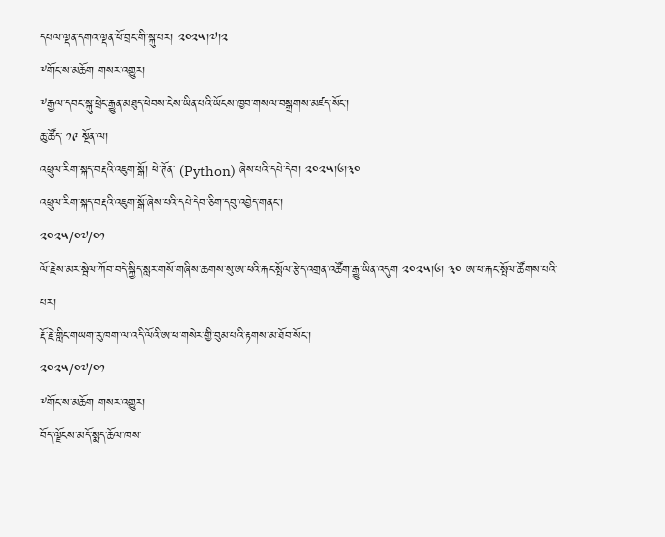དཔལ་ལྡན་དགའ་ལྡན་ཕོ་བྲང་གི་སྐུ་པར། ༢༠༢༥།༧།༢
༸གོང་ས་མཆོག གསར་འགྱུར།
༸རྒྱལ་དབང་སྐུ་ཕྲེང་རྒྱུན་མཐུད་ཕེབས་ངེས་ཡིན་པའི་ཡོངས་ཁྱབ་གསལ་བསྒྲགས་མཛད་སོང་།
ཆུ་ཚོད་ ༡༩ སྔོན་ལ།
འཕྲུལ་རིག་སྐད་བརྡའི་འཇུག་སྒོ། ཕེ་ཊོན་ (Python) ཞེས་པའི་དཔེ་དེབ། ༢༠༢༥།༦།༣༠
འཕྲུལ་རིག་སྐད་བརྡའི་འཇུག་སྒོ་ཞེས་པའི་དཔེ་དེབ་ཅིག་དབུ་འབྱེད་གནང་།
༢༠༢༥/༠༧/༠༡
ལོ་རྗེས་མར་སྦེལ་ཀོབ་བདེ་སྐྱིད་སླར་གསོ་གཞིས་ཆགས་སུ་ཨ་ཕའི་རྐང་སྤོལ་རྩེད་འགྲན་འཚོག་རྒྱུ་ཡིན་འདུག ༢༠༢༥།༦། ༣༠ ཨ་ཕ་རྐང་སྤོལ་ཚོགས་པའི་པར།
རྡོ་རྗེ་གླིང་གཡག་རུ་ཁག་ལ་འདི་ལོའི་ཨ་ཕ་གསེར་གྱི་བུམ་པའི་རྟགས་མ་ཐོབ་སོང་།
༢༠༢༥/༠༧/༠༡
༸གོང་ས་མཆོག གསར་འགྱུར།
བོད་ལྗོངས་མདོ་སྨད་ཆོལ་ཁས་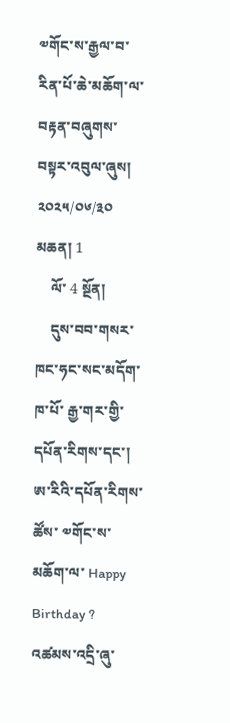༧གོང་ས་རྒྱལ་བ་རིན་པོ་ཆེ་མཆོག་ལ་བརྟན་བཞུགས་བསྟར་འབུལ་ཞུས།
༢༠༢༥/༠༦/༣༠
མཆན། 1
    ལོ་ 4 སྔོན།
    དུས་བབ་གསར་ཁང་ཧང་སང་མདོག་ཁ་པོ་ རྒྱ་གར་གྱི་དཔོན་རིགས་དང་། ཨ་རིའི་དཔོན་རིགས་ཚོས་ ༧གོང་ས་མཆོག་ལ་ Happy Birthday ? འཚམས་འདྲི་ཞུ་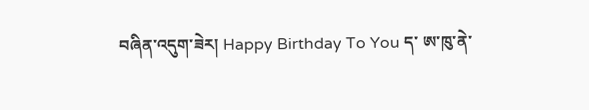བཞིན་འདུག་ཟེར། Happy Birthday To You ད་ ཨ་ཁུ་ནེ་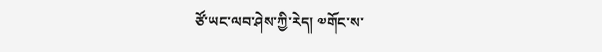ཙོ་ཡང་ལབ་ཤེས་ཀྱི་རེད། ༧གོང་ས་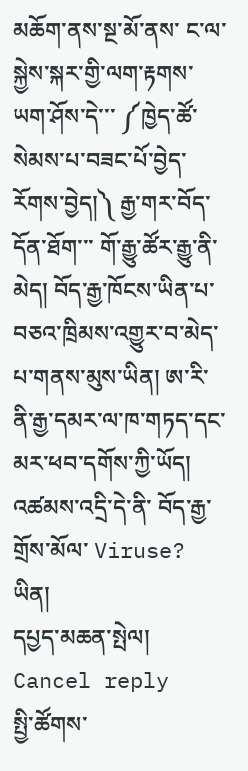མཆོག་ནས་སྔ་མོ་ནས་ ང་ལ་ སྐྱེས་སྐར་གྱི་ལག་རྟགས་ཡག་ཤོས་དེ་་་ ༼ཁྱེད་ཚོ་སེམས་པ་བཟང་པོ་བྱེད་རོགས་བྱེད།༽ རྒྱ་གར་བོད་དོན་ཐོག་་་ གོ་རྒྱུ་ཚོར་རྒྱུ་ནི་མེད། བོད་རྒྱ་ཁོངས་ཡིན་པ་བཅའ་ཁྲིམས་འགྱུར་བ་མེད་པ་གནས་མུས་ཡིན། ཨ་རི་ནི་རྒྱ་དམར་ལ་ཁ་གཏད་དང་མར་ཕབ་དགོས་ཀྱི་ཡོད། འཚམས་འདྲི་དེ་ནི་ བོད་རྒྱ་གྲོས་མོལ་ Viruse? ཡིན།
དཔྱད་མཆན་སྤེལ། Cancel reply
སྤྱི་ཚོགས་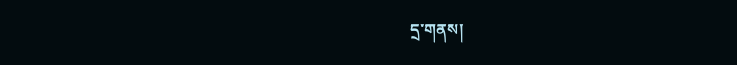དྲ་གནས།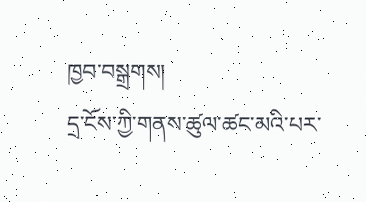ཁྱབ་བསྒྲགས།
དྲ་ངོས་ཀྱི་གནས་ཚུལ་ཚང་མའི་པར་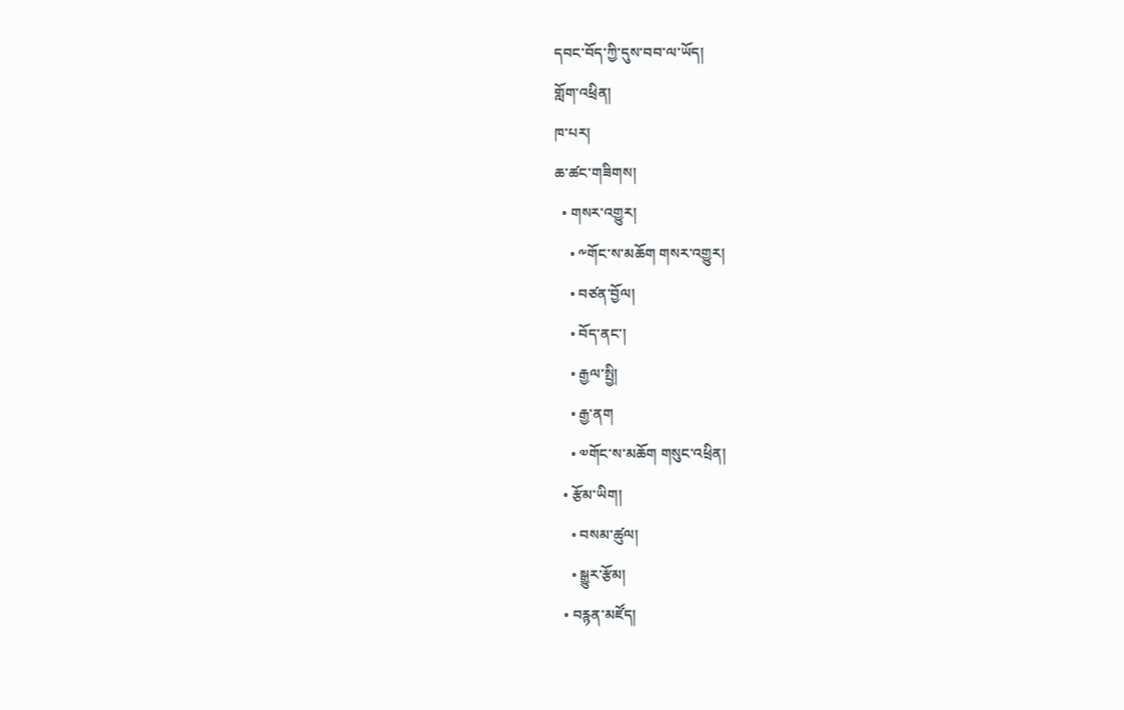དབང་བོད་ཀྱི་དུས་བབ་ལ་ཡོད།
གློག་འཕྲིན།
ཁ་པར།
ཆ་ཚང་གཟིགས།
  • གསར་འགྱུར།
    • ༸གོང་ས་མཆོག གསར་འགྱུར།
    • བཙན་བྱོལ།
    • བོད་ནང་།
    • རྒྱལ་སྤྱི།
    • རྒྱ་ནག
    • ༧གོང་ས་མཆོག གསུང་འཕྲིན།
  • རྩོམ་ཡིག།
    • བསམ་ཚུལ།
    • སྒྱུར་རྩོམ།
  • བརྙན་མཛོད།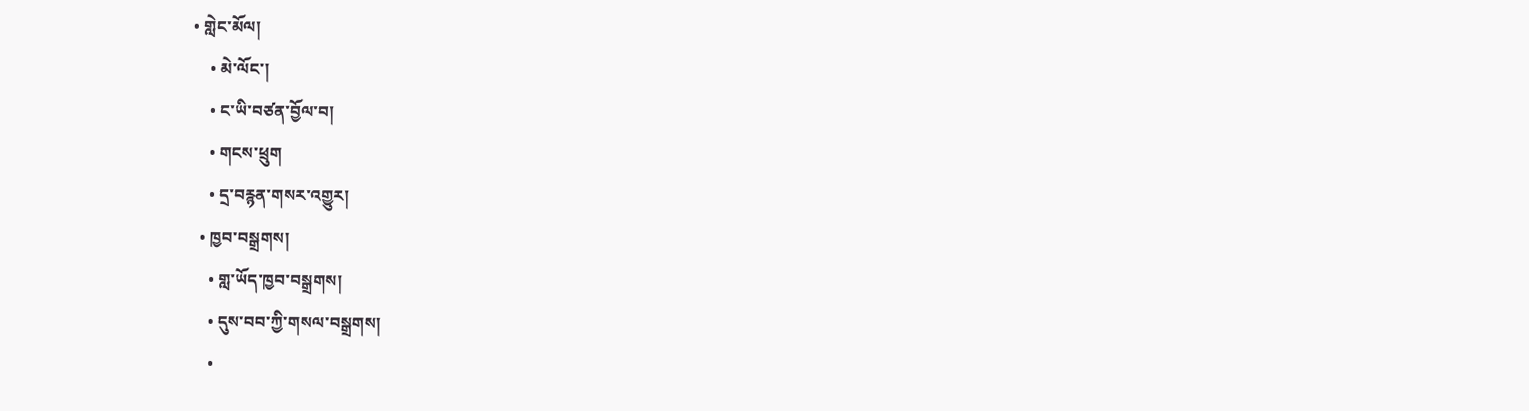• གླེང་མོལ།
    • མེ་ལོང་།
    • ང་ཡི་བཙན་བྱོལ་བ།
    • གངས་ཕྲུག
    • དྲ་བརྙན་གསར་འགྱུར།
  • ཁྱབ་བསྒྲགས།
    • གླ་ཡོད་ཁྱབ་བསྒྲགས།
    • དུས་བབ་ཀྱི་གསལ་བསྒྲགས།
    •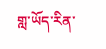གླ་ཡོད་རིན་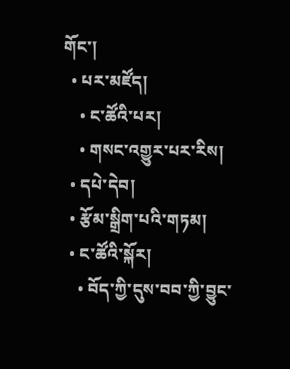གོང་།
  • པར་མཛོད།
    • ང་ཚོའི་པར།
    • གསང་འགྱུར་པར་རིས།
  • དཔེ་དེབ།
  • རྩོམ་སྒྲིག་པའི་གཏམ།
  • ང་ཚོའི་སྐོར།
    • བོད་ཀྱི་དུས་བབ་ཀྱི་བྱུང་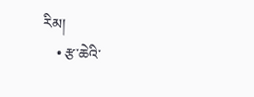རིམ།
    • རྩ་ཆེའི་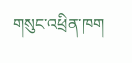གསུང་འཕྲིན་ཁག